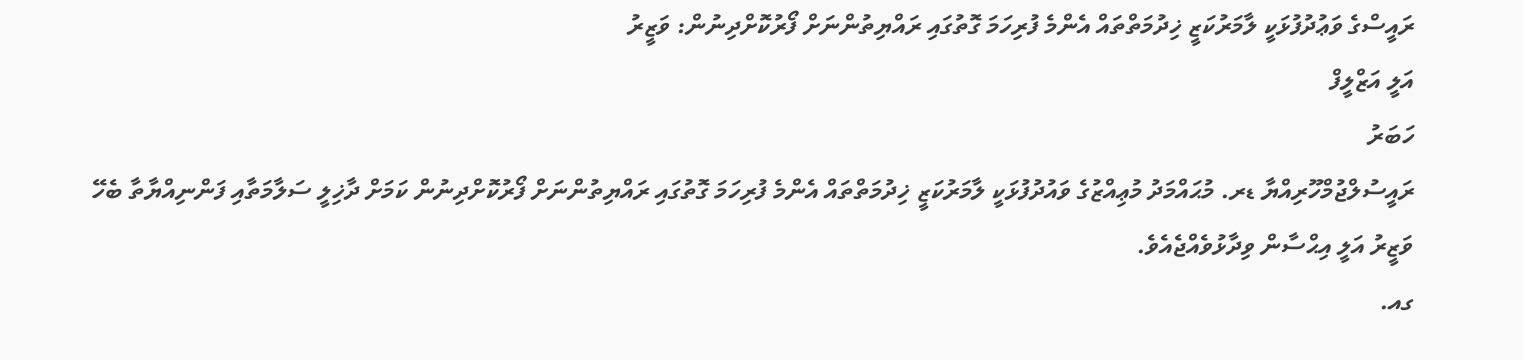ރައީސްގެ ވަޢުދުފުޅަކީ ލާމަރުކަޒީ ޚިދުމަތްތައް އެންމެ ފުރިހަމަ ގޮތުގައި ރައްޔިތުންނަށް ފޯރުކޮށްދިނުން: ވަޒީރު
އަލީ އަޒްލީފް
ހަބަރު
ރައީސުލްޖުމްހޫރިއްޔާ ޑރ. މުޙައްމަދު މުޢިއްޒުގެ ވައުދުފުޅަކީ ލާމަރުކަޒީ ޚިދުމަތްތައް އެންމެ ފުރިހަމަ ގޮތުގައި ރައްޔިތުންނަށް ފޯރުކޮށްދިނުން ކަމަށް ދާޚިލީ ސަލާމަތާއި ފަންނިއްޔާތާ ބެހޭ ވަޒީރު އަލީ އިޙްސާން ވިދާޅުވެއްޖެއެވެ.
ގއ.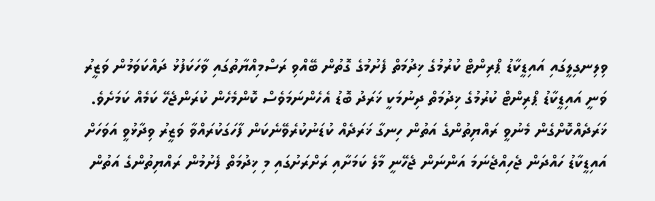ވިލިނގިލީގައި އައިޑީކާޑު ޕްރިންޓް ކުރުމުގެ ޚިދުމަތް ފެށުމުގެ ގޮތުން ބޭއްވި ރަސްމިއްޔާތުގައި ވާހަކަފުޅު ދައްކަވަމުން ވަޒީރު ވަނީ އައިޑީކާޑު ޕްރިންޓް ކުރުމުގެ ޚިދުމަތް ދިނުމަކީ ޚަރަދު ބޮޑު އެހެންނަމަވެސް ކޮންމެހެން ކުރަންޖެހޭ ކަމެއް ކަމަށެވެ.
ޚަރަދެއްކޮށްގެން މެނުވީ ރައްޔިތުންގެ އަތުން ހިނގާ ޚަރަދެއް ކުޑަނުކުރެވޭނެކަން ފާހަގަކުރައްވާ ވަޒީރު ވިދާޅުވީ އަވަހަށް އައިޑީކާޑު ހައްދަން ޖެހިއްޖެނަމަ އަންނަން ޖެހޭނީ މާލެ ކަމަށާއި ރަށްރަށުގައި މި ޚިދުމަތް ފެށުމުން ރައްޔިތުންގެ އަތުން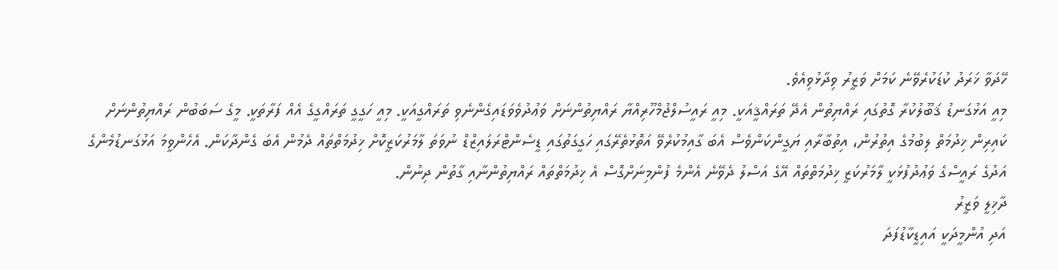ހޭދަވާ ޚަރަދު ކުޑަކުރެވޭނެ ކަމަށް ވަޒީރު ވިދާޅުވިއެވެ.
މިއީ އަޅުގަނޑު ޤަބޫލުކުރާ ގޮތުގައި ރައްޔިތުން އެދޭ ތަރައްޤީއަކީ. މިއީ ރައީސުލްޖުމްހޫރިއްޔާ ރައްޔިތުންނަށް ވަޢުދުވެވަޑައިގެންނެވި ތަރައްގީއަކީ. މިއީ ހަގީގީ ތަރައްގީގެ އެއް ފަރާތަކީ. މީގެ ސަބަބުން ރައްޔިތުންނަށް ކައިރިން ޚިދުމަތް ލިބުމުގެ އިތުރުން، އިތުބާރާއި ޔަގީންކަންވެސް އެބަ ގާއިމުކުރެވޭ އަތޮޅުތެރޭގައި ހަގީގަތުގައި ޑީސެންޓްރަލައިޒްޑް ނުވަތަ ލާމަރުކަޒީކޮށް ޚިދުމަތްތައް ދެމުން އެބަ ގެންދާކަން. އެހެންވީމަ އަޅުގަނޑުމެންގެ އަދުގެ ރައީސްގެ ވަޢުދުފުޅަކީ ލާމަރުކަޒީ ޚިދުމަތްތައް އޭގެ އަސްލު ދެވޭނެ އެންމެ ފުންމިނަށްގޮސް އެ ޚިދުމަތްތައް ރައްޔިތުންނާއި ގާތުން ދިނުން.
ދާޚިލީ ވަޒީރު
އަދި އުންމީދަކީ އައިޑީކާޑުފަދަ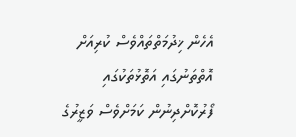އެހެން ޚިދުމަތްތައްވެސް ކުރިއަށް އޮތްތަނުގައި އަތޮޅުތަކުގައި ފޯރުކޮށްދިނުން ކަމަށްވެސް ވަޒީރުގެ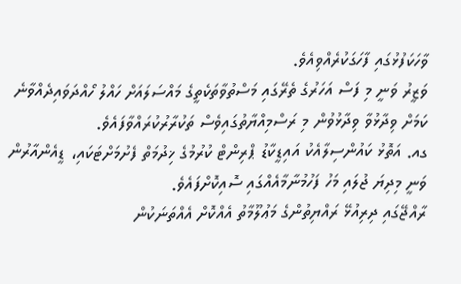ވާހަކަފުޅުގައި ފާހަގަކުރެއްވިއެވެ.
ވަޒީރު ވަނީ މި ފަސް އަހަރުގެ ތެރޭގައި މަސްތުވާތަކެތީގެ މައްސަލައަށް ހައްލު ހޯއްދަވައިދެއްވާނެ ކަމަށް ވިދާޅުވާ ވިދާޅުވުން މި ރަސްމިއްޔާތުގައިވެސް ތަކުރާރުކުރައްވާފައެވެ.
ގއ. އަތޮޅު ކައުންސިލާއެކު އައިޑީކާޑު ޕްރިންޓް ކުރުމުގެ ޚިދުމަތް ފެށުމަށްޓަކައި، ޑީއެންއާރުން ވަނީ މިދިޔަ ޖުލައި މަހު ފަހުމުނާމާއެއްގައި ސޮއިކޮށްފައެވެ.
ރާއްޖޭގައި ދިރިއުޅޭ ރައްޔިތުންގެ މަޢުލޫމާތު އެއްކޮށް އެއްތަނަކުން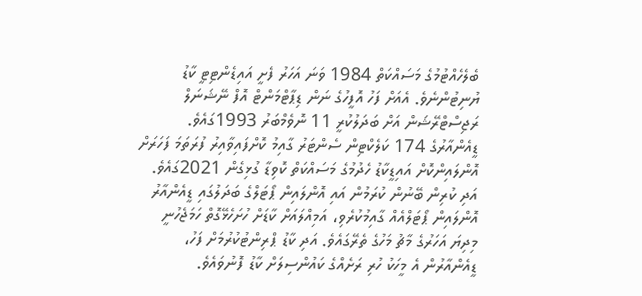ބެލެހެއްޓުމުގެ މަސައްކަތް 1984 ވަނަ އަހަރު ފެށީ އައިޑެންޓިޓީ ކާޑު ޔުނިޓުންނެވެ. އެއަށް ފަހު އޮފީހުގެ ނަން ޑިޕާޓްމަންޓް އޮފް ނޭޝަނަލް ރަޖިސްޓްރޭޝަން އަށް ބަދަލުކުރީ 11 ނޮވެމްބަރު 1993ގައެވެ.
ޑީއެންއާރުގެ 174 ކަލެކްޓިން ސެންޓަރު ގާއިމު ކޮށްފައިވާއިރު ފުރަތަމަ ފަހަރަށް އޮންލައިންކޮށް އައިޑީކާޑު ހެދުމުގެ މަސައްކަތް ކޮވިޑާ ގުޅިގެން 2021ގައެވެ. އަދި ކުރިން ބޭނުން ކުރަމުން އައި އޮންލައިން ޕޯޓަލްގެ ބަދަލުގައި ޑީއެންއާރު އޮންލައިން ޕޯޓަލްއެއް ގާއިމުކުރެވި، އަމިއްލައަށް ކާޑަށް ހުށަހެޅޭގޮތް ހަމަޖެހުނީ މިދިޔަ އަހަރުގެ މާޗު މަހުގެ ތެރޭގައެވެ. އަދި ކާޑު ޕްރިންޓުކުރުމަށް ފަހު، ޑީއެންއާރުން އެ މީހަކު ހުރި ރަށެއްގެ ކައުންސިލަށް ކާޑު ފޮނުވައެވެ.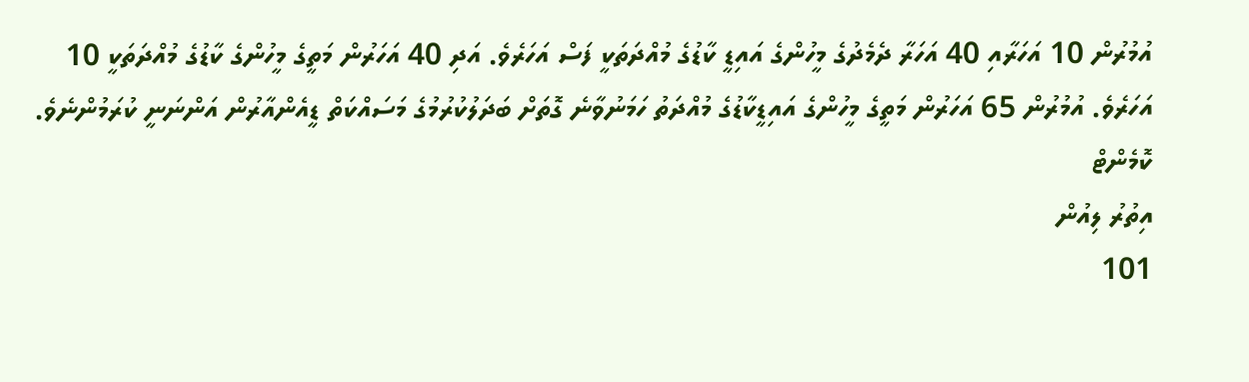އުމުރުން 10 އަހަރާއި 40 އަހަރާ ދެމެދުގެ މީހުންގެ އައިޑީ ކާޑުގެ މުއްދަތަކީ ފަސް އަހަރެވެ. އަދި 40 އަހަރުން މަތީގެ މީހުންގެ ކާޑުގެ މުއްދަތަކީ 10 އަހަރެވެ. އުމުރުން 65 އަހަރުން މަތީގެ މީހުންގެ އައިޑީކާޑުގެ މުއްދަތު ހަމަނުވާނެ ގޮތަށް ބަދަލުކުރުމުގެ މަސައްކަތް ޑީއެންއާރުން އަންނަނީ ކުރަމުންނެވެ.
ކޮމެންޓް
އިތުރު ލިއުން
101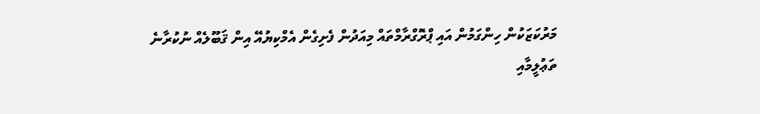މަރުކަޒަކުން ހިންގަމުން އައި ޕްރޮގްރާމްތައް މިއަދުން ފެށިގެން އެމްކިޔުއޭ އިން ޤަބޫލެއް ނުކުރާނެ
ތަޢުލީމާއި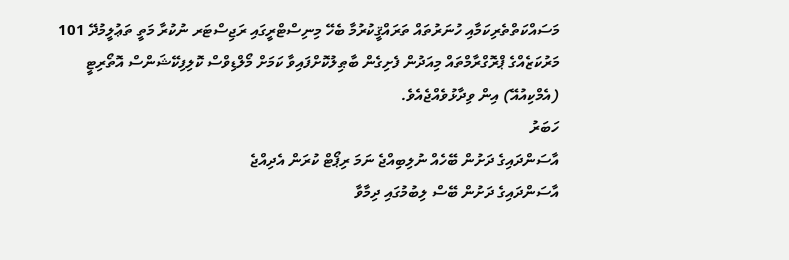މަސައްކަތްތެރިކަމާއި ހުނަރުތައް ތަރައްޤީކުރުމާ ބެހޭ މިނިސްޓްރީގައި ރަޖިސްޓަރ ނުކުރާ މަތީ ތަޢުލީމުދޭ 101 މަރުކަޒެއްގެ ޕްރޮގްރާމްތައް މިއަދުން ފެށިގެން ބާޠިލުކޮށްފައިވާ ކަމަށް މޯލްޑިވްސް ކޮލިފިކޭޝަންސް އޮތޯރިޓީ (އެމްކިއުއޭ) އިން ވިދާޅުވެއްޖެއެވެ.
ހަބަރު
އާސަންދައިގެ ދަށުން ބޭހެއް ނުލިބިއްޖެ ނަމަ ރިޕޯޓް ކުރަން އެދިއްޖެ
އާސަންދައިގެ ދަށުން ބޭސް ލިބުމުގައި ދިމާވާ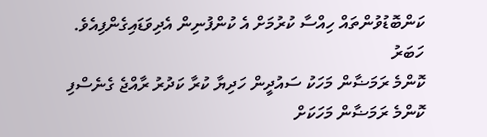ކަންބޮޑުވުންތައް ހިއްސާ ކުރުމަށް އެ ކުންފުނިން އެދިވަޑައިގެންފިއެވެ.
ހަބަރު
ކޮންމެ ރަމަޟާން މަހަކު ސައުދީން ހަދިޔާ ކުރާ ކަދުރު ރާއްޖެ ގެނެސްފި
ކޮންމެ ރަމަޟާން މަހަކަށް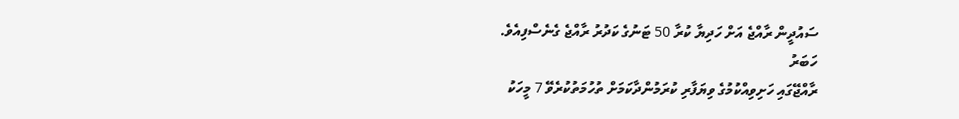ސައުދީން ރާއްޖެ އަށް ހަދިޔާ ކުރާ 50 ޓަނުގެ ކަދުރު ރާއްޖެ ގެނެސްފިއެވެ.
ހަބަރު
ރާއްޖޭގައި ހަށިވިއްކުމުގެ ވިޔަފާރި ކުރަމުންދާކަމަށް ތުހުމަތުކުރެވޭ 7 މީހަކު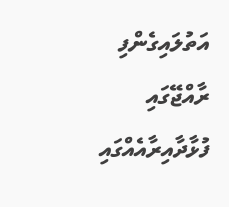އަތުލައިގެންފި
ރާއްޖޭގައި ފުޅާދާއިރާއެއްގައި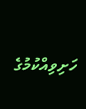ހަށިވިއްކުމުގެ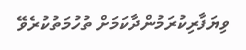ވިޔަފާރިކުރަމުންދާކަމަށް ތުހުމަތުކުރެވޭ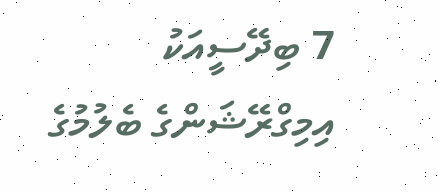7 ބިދޭސީއަކު އިމިގްރޭޝަންގެ ބެލުމުގެ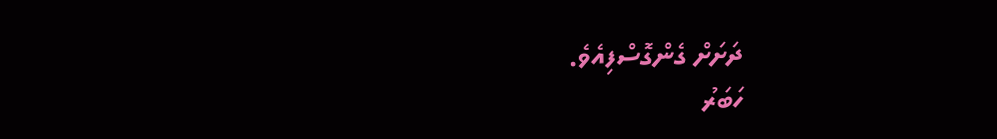ދަށަށް ގެންގޮސްފިއެވެ.
ހަބަރު